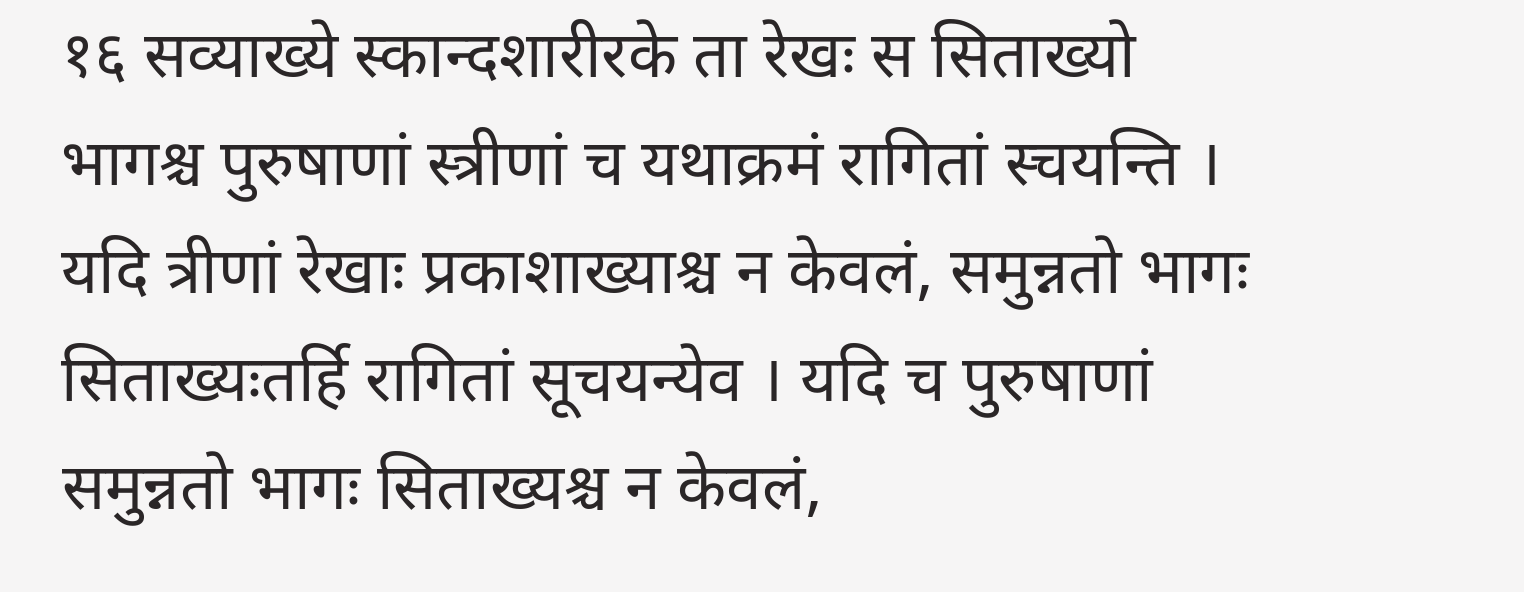१६ सव्याख्ये स्कान्दशारीरके ता रेखः स सिताख्यो भागश्च पुरुषाणां स्त्रीणां च यथाक्रमं रागितां स्चयन्ति । यदि त्रीणां रेखाः प्रकाशाख्याश्च न केवलं, समुन्नतो भागः सिताख्यःतर्हि रागितां सूचयन्येव । यदि च पुरुषाणां समुन्नतो भागः सिताख्यश्च न केवलं,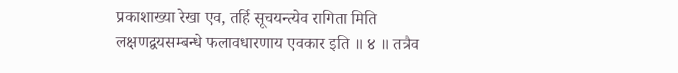प्रकाशाख्या रेखा एव, तर्हि सूचयन्त्येव रागिता मिति लक्षणद्वयसम्बन्धे फलावधारणाय एवकार इति ॥ ४ ॥ तत्रैव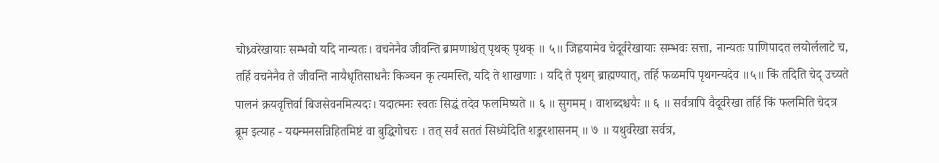चोध्र्वरेखायाः सम्भवो यदि नान्यतः। वचनेनैव जीवन्ति ब्रामणाश्चेत् पृथक् पृथक् ॥ ५॥ जिह्वयामेव चेदूर्वरेखायाः सम्भवः सत्ता, नान्यतः पाणिपादत लयोर्ललाटे च, तर्हि वचनेनैव ते जीवन्ति नायैधृतिसाधनैः किञ्चन कृ त्यमस्ति, यदि ते शाखणाः । यदि ते पृथग् ब्राह्मण्यात्, तर्हि फळमपि पृथगन्यदेव ॥५॥ किं तदिति चेद् उच्यते पालनं क्रयवृत्तिर्वा बिजसेवनमित्यदः। यदात्मनः स्वतः सिद्धं तदेव फलमिष्यते ॥ ६ ॥ सुगमम् । वाशब्दश्चयैः ॥ ६ ॥ सर्वत्रापि वैदूर्वरेखा तर्हि किं फलमिति चेदत्र ब्रूम इत्याह - यद्यन्मनसन्निहितमिष्टं वा बुद्धिगोचरः । तत् सर्वं सततं सिध्येदिति शङ्करशासनम् ॥ ७ ॥ यथुर्वरेखा सर्वत्र,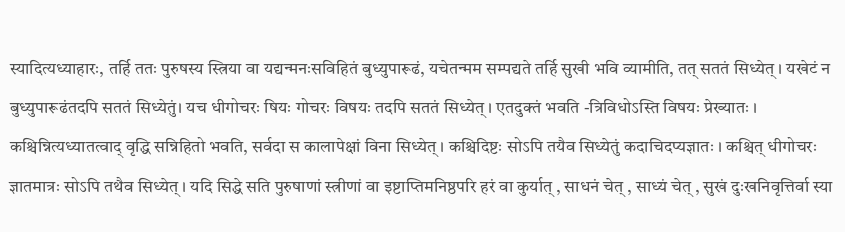स्यादित्यध्याहारः, तर्हि ततः पुरुषस्य स्त्रिया वा यद्यन्मनःसविहितं बुध्युपारूढं, यचेतन्मम सम्पद्यते तर्हि सुखी भवि व्यामीति, तत् सततं सिध्येत् । यखेटं न बुध्युपारूढंतदपि सततं सिध्येतुं। यच धीगोचरः षियः गोचरः विषयः तदपि सततं सिध्येत् । एतदुक्तं भवति -त्रिविधोऽस्ति विषयः प्रेख्यातः । कश्चिन्नित्यध्यातत्वाद् वृद्धि सन्निहितो भवति, सर्वदा स कालापेक्षां विना सिध्येत् । कश्चिदिष्टः सोऽपि तयैव सिध्येतुं कदाचिदप्यज्ञातः । कश्चित् धीगोचरः ज्ञातमात्रः सोऽपि तथैव सिध्येत् । यदि सिद्धे सति पुरुषाणां स्त्रीणां वा इष्टाप्तिमनिष्ठपरि हरं वा कुर्यात् , साधनं चेत् , साध्यं चेत् , सुखं दुःखनिवृत्तिर्वा स्या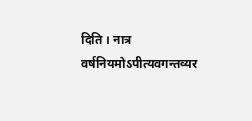दिति । नात्र वर्षनियमोऽपीत्यवगन्तव्यर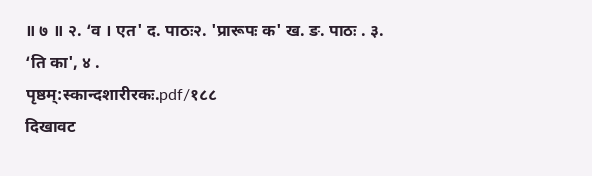॥ ७ ॥ २. ‘व । एत' द. पाठः२. 'प्रारूपः क' ख. ङ. पाठः . ३. ‘ति का', ४ .
पृष्ठम्:स्कान्दशारीरकः.pdf/१८८
दिखावट